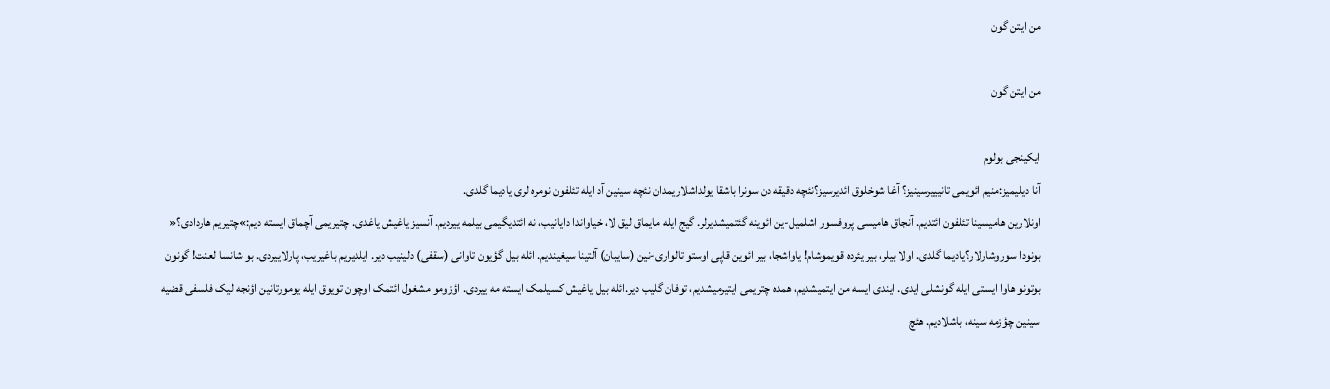من ایتن گون

من ایتن گون

ایکینجی بولوم
آنا دیلیمیز:منیم ائویمی تانیییرسینیز؟ آغا شوخلوق ائدیرسیز؟نئچه دقیقه دن سونرا باشقا یولداشلاریمدان نئچه سینین آد ایله تئلفون نومره لری یادیما گلدی.
اونلارین هامیسینا تئلفون ائتدیم. آنجاق هامیسی پروفسور اشلمیل-ین ائوینه گئتمیشدیرلر. گیج ایله مایماق لیق لا، خیاواندا دایانیب، نه ائتدیگیمی بیلمه ییردیم. آنسیز یاغیش یاغدی. چتیریمی آچماق ایسته دیم:»چتیریم هاردادی؟« بونودا سوروشارلار؟یادیما گلدی. اولا بیلر، بیر یئرده قویموشام! یاواشجا، بیر ائوین قاپی اوستو تالواری-نین (سایبان) آلتینا سیغیندیم. ائله بیل گؤیون تاوانی (سقفی) دلینیب دیر. ایلدیریم باغیریب، پارلاییردی. بو شانسا لعنت! گونون بوتونو هاوا ایستی ایله گونشلی ایدی. ایندی ایسه من ایتمیشدیم، همده چتریمی ایتیرمیشدیم، توفان گلیب دیر.ائله بیل یاغیش کسیلمک ایسته مه ییردی. اؤزومو مشغول ائتمک اوچون تویوق ایله یومورتانین اؤنجه لیک فلسفی قضیه سینین چؤزمه سینه، باشلادیم. هئچ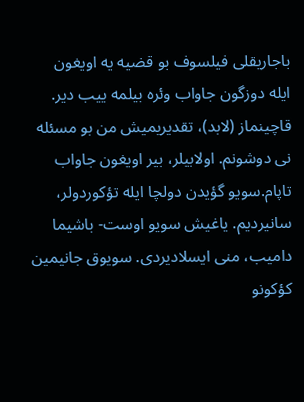باجاریقلی فیلسوف بو قضیه یه اویغون ایله دوزگون جاواب وئره بیلمه ییب دیر. قاچینماز (لابد)، تقدیریمیش من بو مسئله نی دوشونم. اولابیلر، بیر اویغون جاواب تاپام.سویو گؤیدن دولچا ایله تؤکوردولر، سانیردیم. یاغیش سویو اوست- باشیما دامیب، منی ایسلادیردی. سویوق جانیمین کؤکونو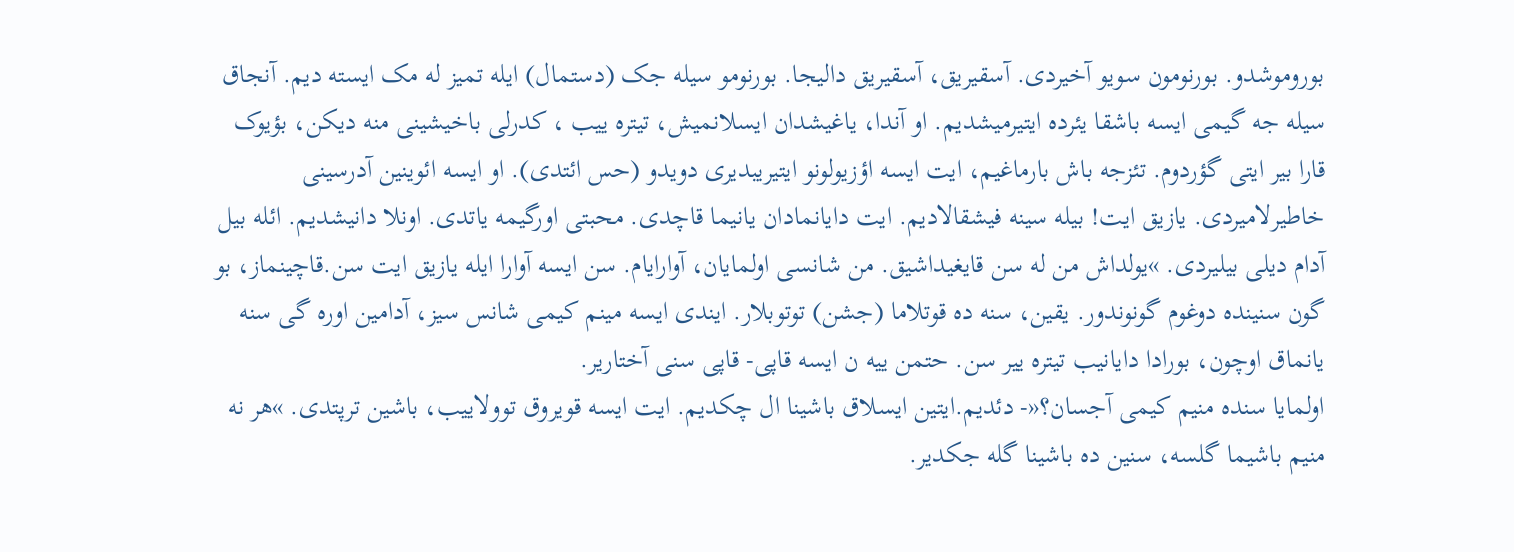بوروموشدو. بورنومون سویو آخیردی. آسقیریق، آسقیریق دالیجا. بورنومو سیله جک (دستمال) ایله تمیز له مک ایسته دیم. آنجاق سیله جه گیمی ایسه باشقا یئرده ایتیرمیشدیم. او آندا، یاغیشدان ایسلانمیش، تیتره ییب ، کدرلی باخیشینی منه دیکن، بؤیوک قارا بیر ایتی گؤردوم. تئزجه باش بارماغیم، ایت ایسه اؤزیولونو ایتیریبدیری دویدو (حس ائتدی). او ایسه ائوینین آدرسینی خاطیرلامیردی. یازیق ایت! بیله سینه فیشقالادیم. ایت دایانمادان یانیما قاچدی. محبتی اورگیمه یاتدی. اونلا دانیشدیم. ائله بیل آدام دیلی بیلیردی. »یولداش من له سن قایغیداشیق. من شانسی اولمایان، آوارایام. سن ایسه آوارا ایله یازیق ایت سن.قاچینماز، بو گون سنینده دوغوم گونوندور. یقین، سنه ده قوتلاما (جشن) توتوبلار. ایندی ایسه مینم کیمی شانس سیز، آدامین اوره گی سنه یانماق اوچون، بورادا دایانیب تیتره ییر سن. حتمن ییه ن ایسه قاپی- قاپی سنی آختاریر.
اولمایا سنده منیم کیمی آجسان؟«- دئدیم.ایتین ایسلاق باشینا ال چکدیم. ایت ایسه قویروق توولاییب، باشین ترپتدی. »هر نه منیم باشیما گلسه، سنین ده باشینا گله جکدیر.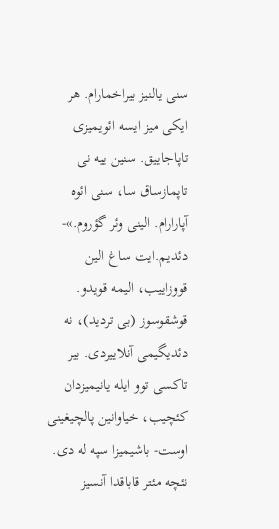سنی یالنیز بیراخمارام. هر ایکی میز ایسه ائویمیزی تاپاجاییق. سنین ییه نی تاپمازساق سا، سنی ائوه آپارارام. الینی وئر گؤروم.»- دئدیم.ایت ساغ الین قووزاییب، الیمه قویدو. قوشقوسوز (بی تردید)، نه دئدیگیمی آنلاییردی. بیر تاکسی توو ایله یانیمیزدان کئچیب، خیاوانین پالچیغینی اوست- باشیمیزا سپه له دی. نئچه مئتر قاباقدا آنسیز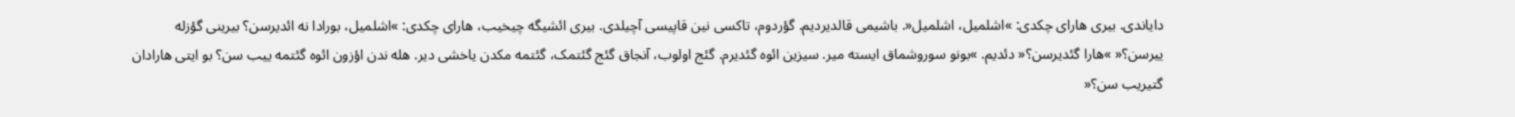دایاندی. بیری هارای چکدی: »اشلمیل، اشلمیل«. باشیمی قالدیردیم. گؤردوم، تاکسی نین قاپیسی آچیلدی. بیری ائشیگه چیخیب، هارای چکدی: »اشلمیل، بورادا نه ائدیرسن؟ بیرینی گؤزله ییرسن؟« »هارا گئدیرسن؟« دئدیم. »بونو سوروشماق ایسته میر. سیزین ائوه گئدیرم. گئج اولوب، آنجاق گئج گئتمک، گئتمه مکدن یاخشی دیر. هله ندن اؤزون ائوه گئتمه ییب سن؟ بو ایتی هارادان گتیریب سن؟«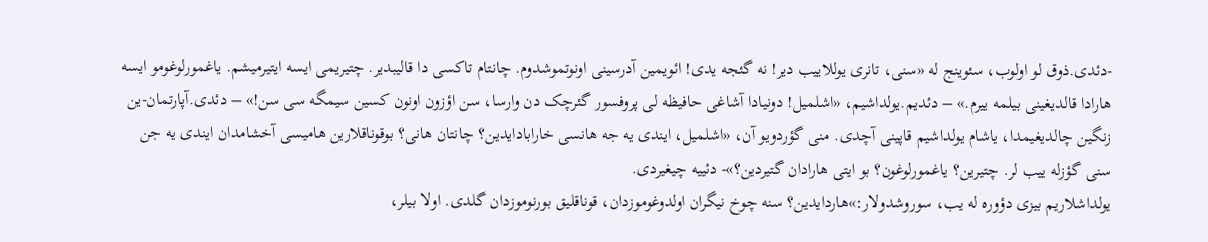-دئدی.ذوق لو اولوب، سئوینج له «سنی، تانری یوللاییب دیر! نه گئجه یدی! ائویمین آدرسینی اونوتموشدوم. چانتام تاکسی دا قالیبدیر. چتیریمی ایسه ایتیرمیشم. یاغمورلوغومو ایسه هارادا قالدیغینی بیلمه ییرم.» – دئدیم.یولداشیم، «اشلمیل! دونیادا آشاغی حافیظه لی پروفسور گئرچک دن وارسا، سن اؤزون اونون کسین سیمگه سی سن!» – دئدی.آپارتمان-ین زنگین چالدیغیمدا، یاشام یولداشیم قاپینی آچدی. منی گؤردویو آن، «اشلمیل، ایندی یه جه هانسی خارابادایدین؟ چانتان هانی؟ بوقوناقلارین هامیسی آخشامدان ایندی یه جن سنی گؤزله ییب لر. چتیرین؟ یاغمورلوغون؟ بو ایتی هارادان گتیردین؟»- دئییه چیغیردی.
یولداشلاریم بیزی دؤوره له یب، سوروشدولار:»هاردایدین؟ سنه چوخ نیگران اولدوغوموزدان، قوناقلیق بورنوموزدان گلدی. اولا بیلر،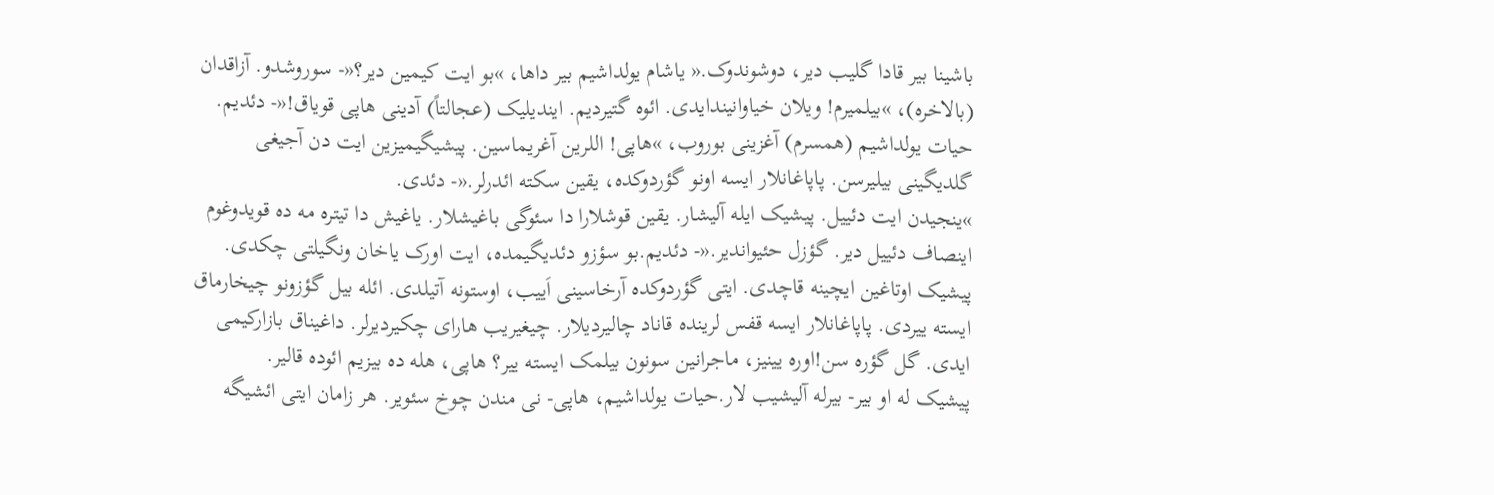باشینا بیر قادا گلیب دیر، دوشوندوک.« یاشام یولداشیم بیر داها، »بو ایت کیمین دیر؟«- سوروشدو. آزاقدان (بالاخره)، »بیلمیرم! ویلان خیاوانیندایدی. ائوه گتیردیم. ایندیلیک (عجالتا‍ً) آدینی هاپی قویاق!«- دئدیم. حیات یولداشیم (همسرم) آغزینی بوروب، »هاپی! اللرین آغریماسین. پیشیگیمیزین ایت دن آجیغی گلدیگینی بیلیرسن. پاپاغانلار ایسه اونو گؤردوکده، یقین سکته ائدرلر.«- دئدی.
»ینجیدن ایت دئییل. پیشیک ایله آلیشار. یقین قوشلارا دا سئوگی باغیشلار. یاغیش دا تیتره مه ده قویدوغوم اینصاف دئییل دیر. گؤزل حئیواندیر.«- دئدیم.بو سؤزو دئدیگیمده، ایت اورک یاخان ونگیلتی چکدی. پیشیک اوتاغین ایچینه قاچدی. ایتی گؤردوکده آرخاسینی اَییب، اوستونه آتیلدی. ائله بیل گؤزونو چیخارماق ایسته ییردی. پاپاغانلار ایسه قفس لرینده قاناد چالیردیلار. چیغیریب هارای چکیردیرلر. داغیناق بازارکیمی ایدی. گل گؤره سن!اوره یینیز، ماجرانین سونون بیلمک ایسته ییر؟ هاپی، هله ده بیزیم ائوده قالیر.
پیشیک له او بیر- بیرله آلیشیب لار.حیات یولداشیم، هاپی- نی مندن چوخ سئویر. هر زامان ایتی ائشیگه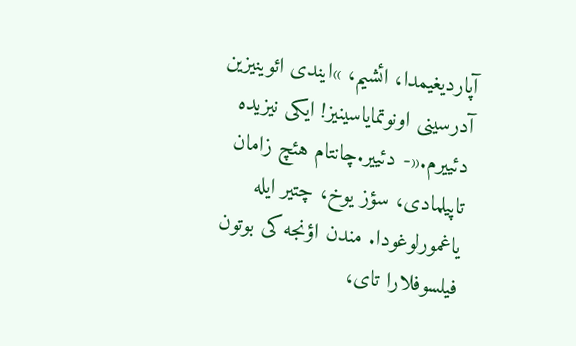آپاردیغیمدا، ائشیم، »ایندی ائوینیزین آدرسینی اونوتمایاسینیز! ایکی نیزیده دئییرم.«- دئییر.چانتام هئچ زامان تاپیلمادی، سؤز یوخ، چتیر ایله یاغمورلوغودا. مندن اؤنجه کی بوتون فیلسوفلارا تای،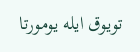تویوق ایله یومورتا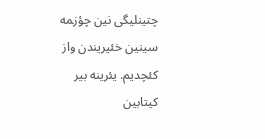چتینلیگی نین چؤز‍مه سینین خئیریندن واز کئچدیم. یئرینه بیر کیتابین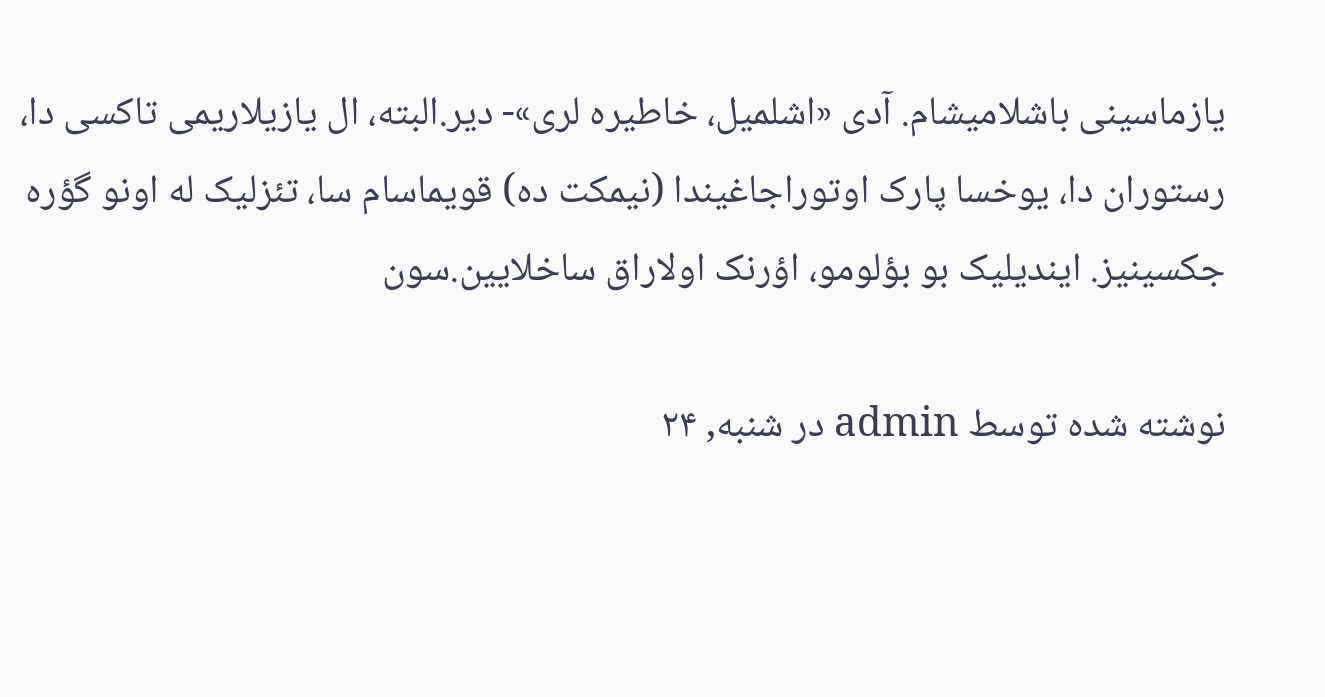یازماسینی باشلامیشام. آدی «اشلمیل، خاطیره لری»- دیر.البته، ال یازیلاریمی تاکسی دا، رستوران دا، یوخسا پارک اوتوراجاغیندا (نیمکت ده) قویماسام سا، تئزلیک له اونو گؤره جکسینیز. ایندیلیک بو بؤلومو، اؤرنک اولاراق ساخلایین.سون

نوشته شده توسط admin در شنبه, ۲۴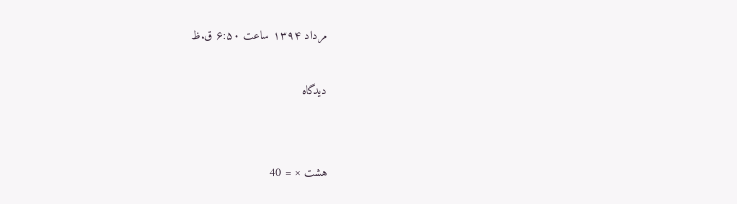مرداد ۱۳۹۴ ساعت ۶:۵۰ ق.ظ

دیدگاه


هشت × = 40